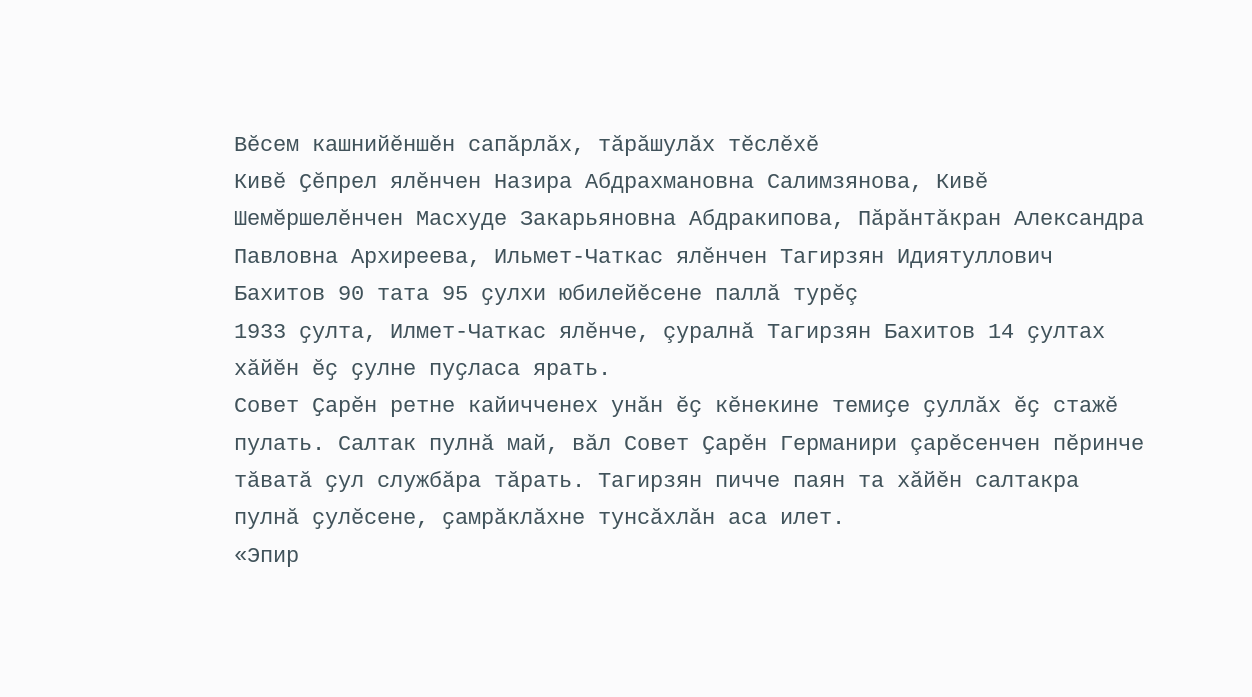Вӗсем кашнийӗншӗн сапăрлăх, тăрăшулăх тӗслӗхӗ
Кивӗ Ҫӗпрел ялӗнчен Назира Абдрахмановна Салимзянова, Кивӗ Шемӗршелӗнчен Масхуде Закарьяновна Абдракипова, Пăрăнтăкран Александра Павловна Архиреева, Ильмет-Чаткас ялӗнчен Тагирзян Идиятуллович Бахитов 90 тата 95 ҫулхи юбилейӗсене паллӑ турӗç
1933 ҫулта, Илмет-Чаткас ялӗнче, çуралнă Тагирзян Бахитов 14 ҫултах хӑйӗн ӗҫ ҫулне пуҫласа ярать.
Совет Ҫарӗн ретне кайичченех унӑн ӗҫ кӗнекине темиҫе ҫуллăх ӗҫ стажӗ пулать. Салтак пулнӑ май, вăл Совет Ҫарӗн Германири çарӗсенчен пӗринче тӑватӑ ҫул службӑра тăрать. Тагирзян пичче паян та хӑйӗн салтакра пулнă ҫулӗсене, ҫамрӑклӑхне тунсӑхлӑн аса илет.
«Эпир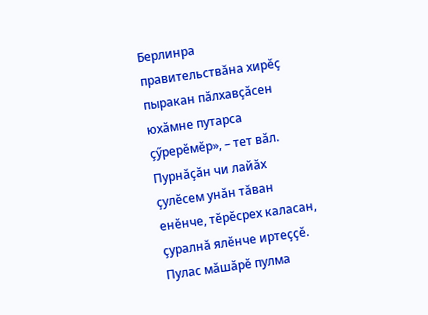Берлинра правительствăна хирӗҫ пыракан пӑлхавҫӑсен юхӑмне путарса çӳрерӗмӗр», – тет вӑл.
Пурнӑҫӑн чи лайӑх ҫулӗсем унӑн тăван енӗнче, тӗрӗсрех каласан, çуралнă ялӗнче иртеҫҫӗ. Пулас мӑшӑрӗ пулма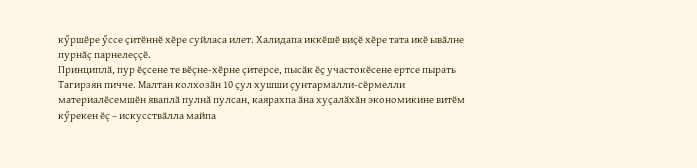кӳршӗре ӳссе ҫитӗннӗ хӗре суйласа илет. Халидапа иккӗшӗ виҫӗ хӗре тата икӗ ывӑлне пурнăç парнелеççӗ.
Принциплӑ, пур ӗҫсене те вӗçне-хӗрне çитерсе, пысӑк ӗҫ участокӗсене ертсе пырать Тагирзян пичче. Малтан колхозӑн 10 ҫул хушши çунтармалли-сӗрмелли материалӗсемшӗн яваплă пулнă пулсан, каярахпа ӑна хуҫалӑхăн экономикине витӗм кӳрекен ӗç – искусствӑлла майпа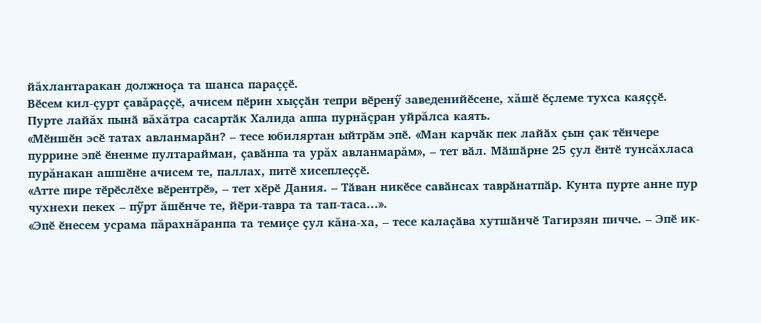йăхлантаракан должноҫа та шанса параççӗ.
Вӗсем кил-çурт çавăраҫҫӗ, ачисем пӗрин хыҫҫӑн тепри вӗренӳ заведенийӗсене, хăшӗ ӗҫлеме тухса каяҫҫӗ. Пурте лайăх пынӑ вăхăтра сасартӑк Халида аппа пурнăçран уйрăлса каять.
«Мӗншӗн эсӗ татах авланмарӑн? – тесе юбиляртан ыйтрӑм эпӗ. «Ман карчӑк пек лайӑх ҫын ҫак тӗнчере пуррине эпӗ ӗненме пултарайман, ҫавӑнпа та урăх авланмарăм», – тет вӑл. Мӑшӑрне 25 ҫул ӗнтӗ тунсăхласа пурăнакан ашшӗне ачисем те, паллах, питӗ хисеплеҫҫӗ.
«Атте пире тӗрӗслӗхе вӗрентрӗ», – тет хӗрӗ Дания. – Тӑван никӗсе савӑнсах таврӑнатпӑр. Кунта пурте анне пур чухнехи пекех – пӳрт ăшӗнче те, йӗри-тавра та тап-таса...».
«Эпӗ ӗнесем усрама пăрахнăранпа та темиҫе ҫул кăна-ха, – тесе калаҫӑва хутшӑнчӗ Тагирзян пичче. – Эпӗ ик-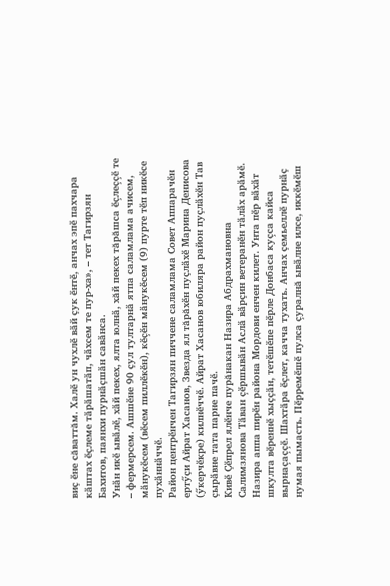виҫ ӗне сăваттăм. Халӗ ун чухлӗ вӑй ҫук ӗнтӗ, анчах эпӗ пахчара кӑштах ӗҫлеме тӑрӑшатӑп, чӑхсем те пур-ха», – тет Тагирзян Бахитов, паянхи пурнӑҫшӑн савӑнса.
Унӑн икӗ ывӑлӗ, хӑй пекех, ялта юлнӑ, хăй пекех тăрăшса ӗçлеççӗ те – фермерсем. Ашшӗне 90 ҫул тултарнӑ ятпа саламлама ачисем, мӑнукӗсем (вӗсем пиллӗкӗн), кӗçӗн мӑнукӗсем (9) пурте тӗп никӗсе пухӑннӑччӗ.
Район центрӗнчен Тагирзян пиччене саламлама Совет Аппарачӗн ертӳҫи Айрат Хасанов, Звезда ял тăрăхӗн пуҫлӑхӗ Марина Денисова (ӳкерчӗкре) килнӗччӗ. Айрат Хасанов юбиляра район пуҫлӑхӗн Тав ҫырӑвне тата парне пачӗ.
Кивӗ Ҫӗпрел ялӗнче пурăнакан Назира Абдрахмановна Салимзянова Тӑван çӗршывӑн Аслӑ вӑрҫин ветеранӗн тӑлӑх арӑмӗ.
Назира аппа пирӗн района Мордови енчен килет. Унта пӗр вӑхӑт шкулта вӗреннӗ хыҫҫӑн, тетӗшӗпе пӗрле Донбаса куçса кайса вырнаçаççӗ. Шахтӑра ӗҫлет, качча тухать. Анчах ҫемьеллӗ пурнӑҫ нумая пымасть. Пӗрремӗшӗ пулса çуралнă ывӑлне илсе, иккӗмӗш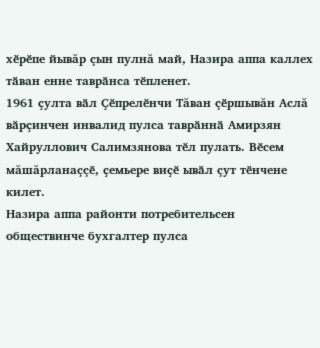хӗрӗпе йывăр çын пулнă май, Назира аппа каллех тӑван енне таврӑнса тӗпленет.
1961 ҫулта вӑл Ҫӗпрелӗнчи Тăван çӗршывăн Аслă вӑрҫинчен инвалид пулса таврӑннӑ Амирзян Хайруллович Салимзянова тӗл пулать. Вӗсем мăшăрланаççӗ, ҫемьере виҫӗ ывӑл çут тӗнчене килет.
Назира аппа районти потребительсен обществинче бухгалтер пулса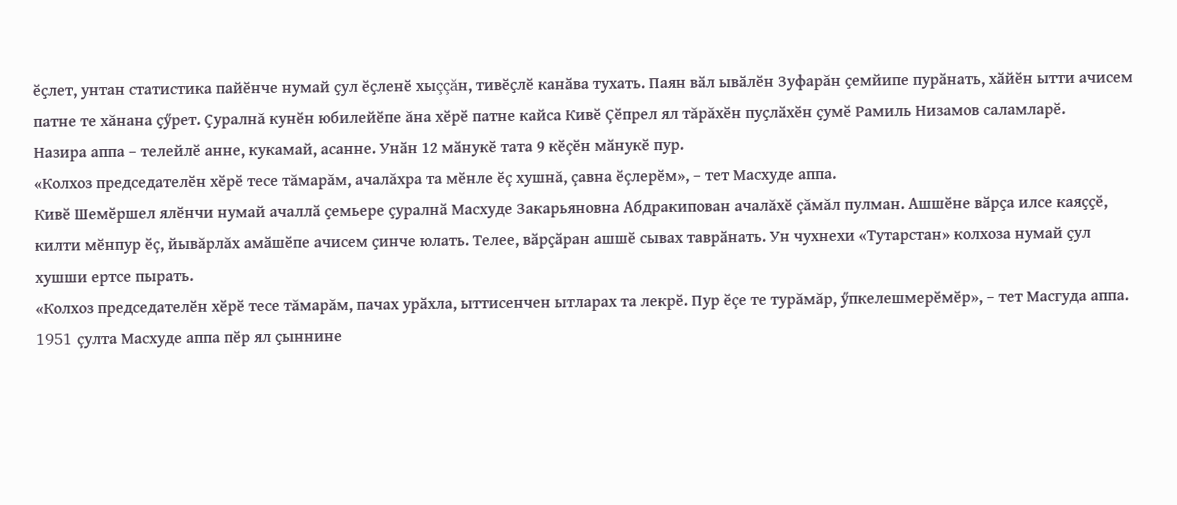ӗҫлет, унтан статистика пайӗнче нумай ҫул ӗҫленӗ хыççăн, тивӗҫлӗ канӑва тухать. Паян вӑл ывӑлӗн Зуфарăн ҫемйипе пурӑнать, хӑйӗн ытти ачисем патне те хăнана ҫӳрет. Ҫуралнă кунӗн юбилейӗпе ăна хӗрӗ патне кайса Кивӗ Çӗпрел ял тăрăхӗн пуҫлӑхӗн ҫумӗ Рамиль Низамов саламларӗ.
Назира аппа – телейлӗ анне, кукамай, асанне. Унӑн 12 мӑнукӗ тата 9 кӗçӗн мӑнукӗ пур.
«Колхоз председателӗн хӗрӗ тесе тăмарăм, ачалăхра та мӗнле ӗç хушнă, çавна ӗçлерӗм», – тет Масхуде аппа.
Кивӗ Шемӗршел ялӗнчи нумай ачаллӑ ҫемьере ҫуралнӑ Масхуде Закарьяновна Абдракипован ачалăхӗ çăмăл пулман. Ашшӗне вӑрҫа илсе каяҫҫӗ, килти мӗнпур ӗç, йывăрлăх амӑшӗпе ачисем ҫинче юлать. Телее, вӑрҫӑран ашшӗ сывах таврӑнать. Ун чухнехи «Тутарстан» колхоза нумай ҫул хушши ертсе пырать.
«Колхоз председателӗн хӗрӗ тесе тăмарăм, пачах урӑхла, ыттисенчен ытларах та лекрӗ. Пур ӗçе те турăмăр, ӳпкелешмерӗмӗр», – тет Масгуда аппа.
1951 çулта Масхуде аппа пӗр ял ҫыннине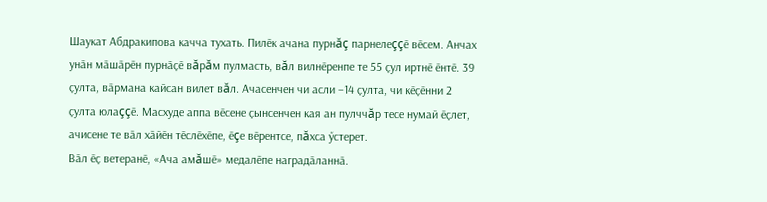Шаукат Абдракипова качча тухать. Пилӗк ачана пурнăç парнелеççӗ вӗсем. Анчах унӑн мӑшӑрӗн пурнӑҫӗ вăрăм пулмасть, вăл вилнӗренпе те 55 ҫул иртнӗ ӗнтӗ. 39 ҫулта, вӑрмана кайсан вилет вăл. Ачасенчен чи асли –14 ҫулта, чи кӗҫӗнни 2 ҫулта юлаççӗ. Масхуде аппа вӗсене ҫынсенчен кая ан пулччăр тесе нумай ӗҫлет, ачисене те вӑл хӑйӗн тӗслӗхӗпе, ӗçе вӗрентсе, пăхса ӳстерет.
Вӑл ӗҫ ветеранӗ, «Ача амăшӗ» медалӗпе наградӑланнӑ.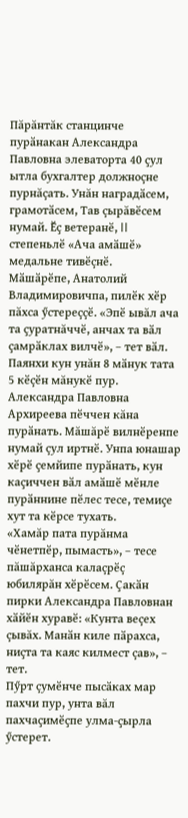Пăрăнтăк станцинче пурӑнакан Александра Павловна элеваторта 40 ҫул ытла бухгалтер должноçне пурнăçать. Унăн наградӑсем, грамотӑсем, Тав çырăвӗсем нумай. Ӗҫ ветеранӗ, II степеньлӗ «Ача амӑшӗ» медальне тивӗçнӗ.
Мӑшӑрӗпе, Анатолий Владимировичпа, пилӗк хӗр пăхса ӳстереççӗ. «Эпӗ ывăл ача та ҫуратнăччӗ, анчах та вӑл ҫамрӑклах вилчӗ», – тет вӑл. Паянхи кун унăн 8 мӑнук тата 5 кӗçӗн мăнукӗ пур.
Александра Павловна Архиреева пӗччен кăна пурӑнать. Мăшăрӗ вилнӗренпе нумай çул иртнӗ. Унпа юнашар хӗрӗ ҫемйипе пурӑнать, кун каҫиччен вӑл амӑшӗ мӗнле пурӑннине пӗлес тесе, темиҫе хут та кӗрсе тухать.
«Хамăр пата пурăнма чӗнетпӗр, пымасть», – тесе пăшăрханса калаçрӗç юбилярăн хӗрӗсем. Ҫакӑн пирки Александра Павловнан хӑйӗн хуравӗ: «Кунта веçех çывăх. Манӑн киле пӑрахса, ниҫта та каяс килмест çав», – тет.
Пӳрт çумӗнче пысӑках мар пахчи пур, унта вăл пахчаҫимӗҫпе улма-ҫырла ӳстерет.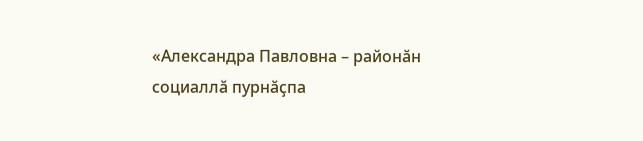«Александра Павловна – районӑн социаллӑ пурнӑҫпа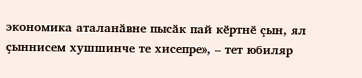экономика аталанӑвне пысӑк пай кӗртнӗ çын, ял ҫыннисем хушшинче те хисепре», – тет юбиляр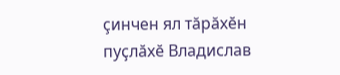çинчен ял тăрăхӗн пуҫлӑхӗ Владислав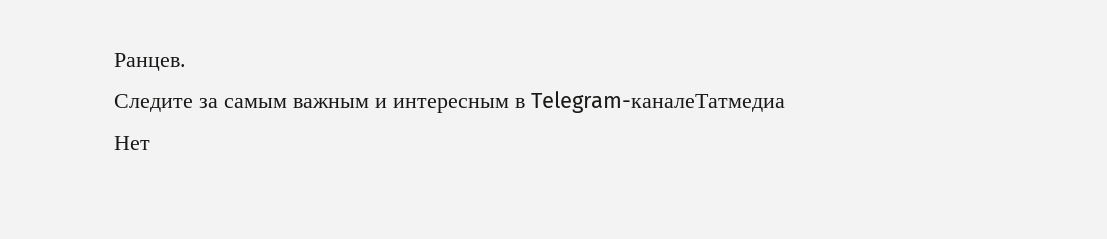Ранцев.
Следите за самым важным и интересным в Telegram-каналеТатмедиа
Нет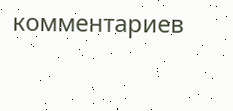комментариев